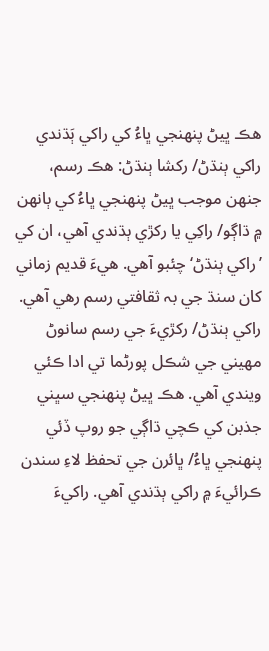هڪ ڀيڻ پنهنجي ڀاءُ کي راکي ٻَڌندي
راکي ٻنڌڻ/ رکشا ٻنڌڻ: هڪ رسم، جنهن موجب ڀيڻ پنھنجي ڀاءُ کي ٻانهن ۾ ڌاڳو/ راکِي يا رکڙي ٻڌندي آهي، ان کي ’راکي ٻنڌڻ‘ چئبو آهي. هيءَ قديم زماني کان سنڌ جي بہ ثقافتي رسم رهي آهي. راکي ٻنڌڻ/ رکڙيءَ جي رسم سانوڻ مهيني جي شڪل پورڻما تي ادا ڪئي ويندي آهي. هڪ ڀيڻ پنھنجي سڀني جذبن کي ڪچي ڌاڳي جو روپ ڏئي پنھنجي ڀاءُ/ ڀائرن جي تحفظ لاءِ سندن ڪرائيءَ ۾ راکي ٻڌندي آهي. راکيءَ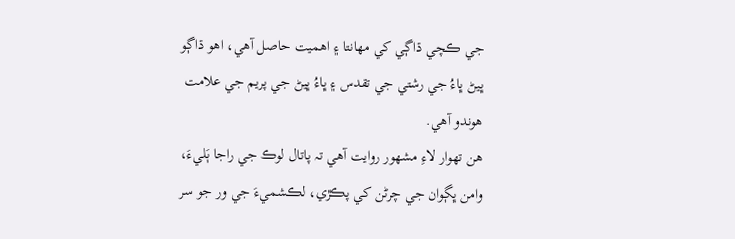جي ڪچي ڌاڳي کي مهانتا ۽ اهميت حاصل آهي، اهو ڌاڳو ڀيڻ ڀاءُ جي رشتي جي تقدس ۽ ڀاءُ ڀيڻ جي پريم جي علامت هوندو آهي.
هن تهوار لاءِ مشھور روايت آهي تہ پاتال لوڪ جي راجا ٻَليءَ، وامن ڀڳوان جي چرڻن کي پڪڙي، لڪشميءَ جي ور جو سر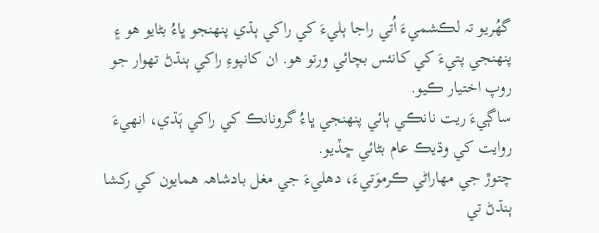گهُريو تہ لڪشميءَ اُتي راجا ٻليءَ کي راکي ٻڌي پنهنجو ڀاءُ بڻايو هو ۽ پنھنجي پتيءَ کي کانئس بچائي ورتو هو. ان کانپوءِ راکي ٻنڌڻ تهوار جو روپ اختيار ڪيو.
ساڳيءَ ريت نانڪي ٻائي پنھنجي ڀاءُ گرونانڪ کي راکي ٻَڌي، انهيءَ روايت کي وڌيڪ عام بڻائي ڇڏيو.
چتوڙ جي مهاراڻي ڪرموَتيءَ، دهليءَ جي مغل بادشاھہ همايون کي رکشا ٻنڌڻ تي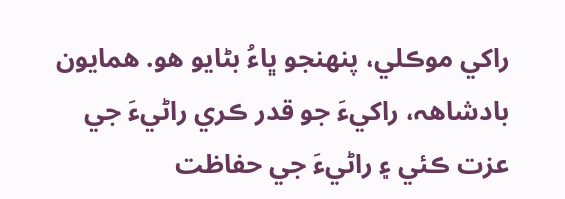راکي موڪلي، پنهنجو ڀاءُ بڻايو هو. همايون بادشاھہ، راکيءَ جو قدر ڪري راڻيءَ جي عزت ڪئي ۽ راڻيءَ جي حفاظت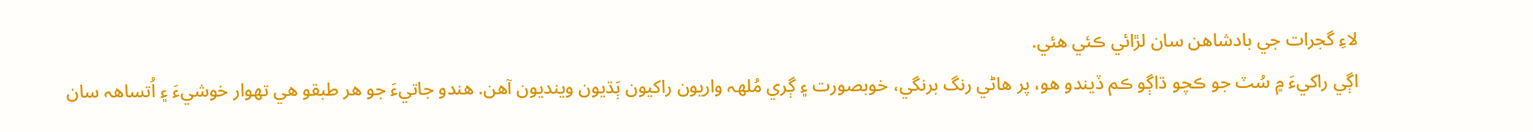لاءِ گجرات جي بادشاهن سان لڙائي ڪئي هئي.
اڳي راکيءَ ۾ سُٽ جو ڪچو ڌاڳو ڪم ڏيندو هو، پر هاڻي رنگ برنگي، خوبصورت ۽ ڳري مُلھہ واريون راکيون ٻَڌيون وينديون آهن. هندو جاتيءَ جو هر طبقو هي تهوار خوشيءَ ۽ اُتساھہ سان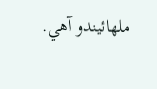ملهائيندو آهي.